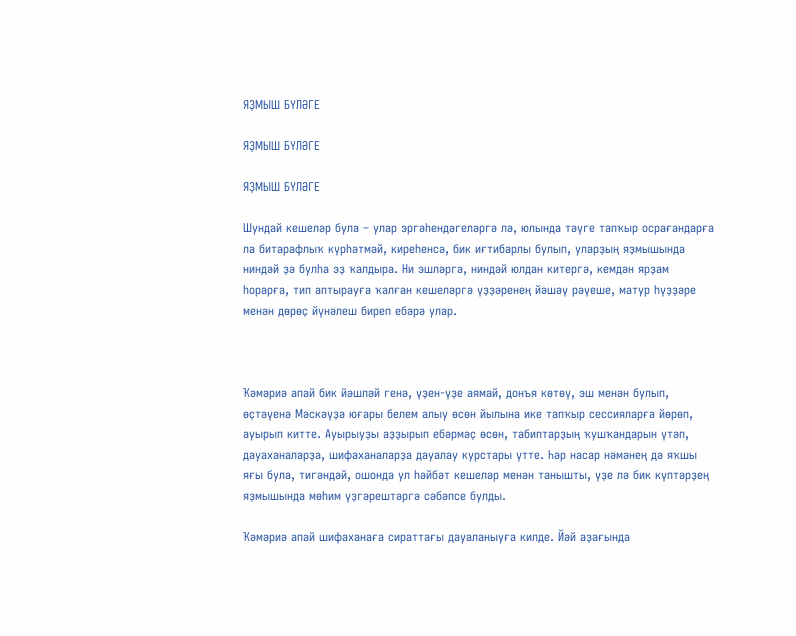ЯҘМЫШ БҮЛӘГЕ

ЯҘМЫШ БҮЛӘГЕ

ЯҘМЫШ БҮЛӘГЕ

Шундай кешеләр була – улар эргәһендәгеләргә лә, юлында тәүге тапҡыр осрағандарға ла битарафлыҡ күрһәтмәй, киреһенсә, бик иғтибарлы булып, уларҙың яҙмышында ниндәй ҙә булһа эҙ ҡалдыра. Ни эшләргә, ниндәй юлдан китергә, кемдән ярҙам һорарға, тип аптырауға ҡалған кешеләргә үҙҙәренең йәшәү рәүеше, матур һүҙҙәре менән дөрөҫ йүнәлеш биреп ебәрә улар.



Ҡәмәриә апай бик йәшләй генә, үҙен-үҙе аямай, донъя көтөү, эш менән булып, өҫтәүенә Мәскәүҙә юғары белем алыу өсөн йылына ике тапҡыр сессияларға йөрөп, ауырып китте. Ауырыуҙы аҙҙырып ебәрмәҫ өсөн, табиптарҙың ҡушҡандарын үтәп, дауаханаларҙа, шифаханаларҙа дауалау курстары үтте. Һәр насар нәмәнең дә яҡшы яғы була, тигәндәй, ошонда ул һәйбәт кешеләр менән танышты, үҙе лә бик күптәрҙең яҙмышында мөһим үҙгәрештәргә сәбәпсе булды.

Ҡәмәриә апай шифаханаға сираттағы дауаланыуға килде. Йәй аҙағында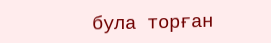була торған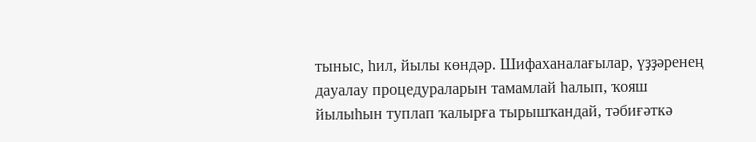тыныс, һил, йылы көндәр. Шифаханалағылар, үҙҙәренең дауалау процедураларын тамамлай һалып, ҡояш йылыһын туплап ҡалырға тырышҡандай, тәбиғәткә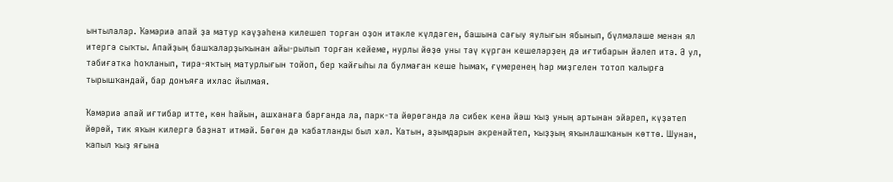ынтылалар. Ҡәмәриә апай ҙа матур кәүҙәһенә килешеп торған оҙон итәкле күлдәген, башына сағыу яулығын ябынып, бүлмәләше менән ял итергә сыҡты. Апайҙың башҡаларҙыҡынан айы-рылып торған кейеме, нурлы йөҙө уны тәү күргән кешеләрҙең дә иғтибарын йәлеп итә. Ә ул, тәбиғәткә һоҡланып, тирә-яҡтың матурлығын тойоп, бер ҡайғыһы ла булмаған кеше һымаҡ, ғүмеренең һәр миҙгелен тотоп ҡалырға тырышҡандай, бар донъяға ихлас йылмая.

Ҡәмәриә апай иғтибар итте, көн һайын, ашханаға барғанда ла, парк-та йөрөгәндә лә сибек кенә йәш ҡыҙ уның артынан эйәреп, күҙәтеп йөрөй, тик яҡын килергә баҙнат итмәй. Бөгөн дә ҡабатланды был хәл. Ҡатын, аҙымдарын әкренәйтеп, ҡыҙҙың яҡынлашҡанын көттө. Шунан, ҡапыл ҡыҙ яғына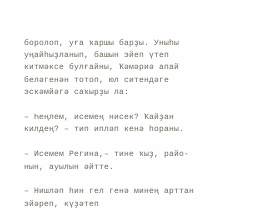боролоп, уға ҡаршы барҙы. Уныһы уңайһыҙланып, башын эйеп үтеп китмәксе булғайны, Ҡәмәриә апай беләгенән тотоп, юл ситендәге эскәмйәгә саҡырҙы ла:

– Һеңлем, исемең нисек? Ҡайҙан килдең? – тип ипләп кенә һораны.

– Исемем Регина,– тине ҡыҙ, райо-нын, ауылын әйтте.

– Нишләп һин гел генә минең арттан эйәреп, күҙәтеп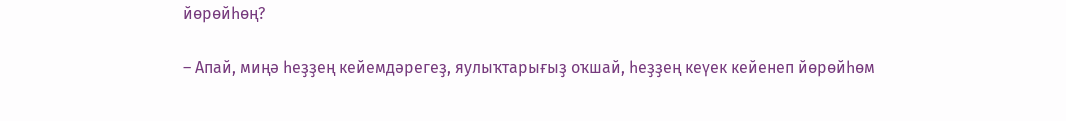йөрөйһөң?

– Апай, миңә һеҙҙең кейемдәрегеҙ, яулыҡтарығыҙ оҡшай, һеҙҙең кеүек кейенеп йөрөйһөм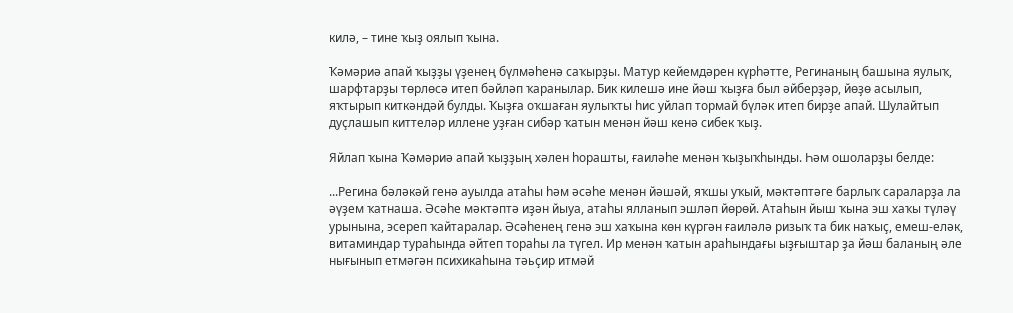килә, – тине ҡыҙ оялып ҡына.

Ҡәмәриә апай ҡыҙҙы үҙенең бүлмәһенә саҡырҙы. Матур кейемдәрен күрһәтте, Регинаның башына яулыҡ, шарфтарҙы төрлөсә итеп бәйләп ҡаранылар. Бик килешә ине йәш ҡыҙға был әйберҙәр, йөҙө асылып, яҡтырып киткәндәй булды. Ҡыҙға оҡшаған яулыҡты һис уйлап тормай бүләк итеп бирҙе апай. Шулайтып дуҫлашып киттеләр иллене уҙған сибәр ҡатын менән йәш кенә сибек ҡыҙ.

Яйлап ҡына Ҡәмәриә апай ҡыҙҙың хәлен һорашты, ғаиләһе менән ҡыҙыҡһынды. Һәм ошоларҙы белде:

...Регина бәләкәй генә ауылда атаһы һәм әсәһе менән йәшәй, яҡшы уҡый, мәктәптәге барлыҡ сараларҙа ла әүҙем ҡатнаша. Әсәһе мәктәптә иҙән йыуа, атаһы ялланып эшләп йөрөй. Атаһын йыш ҡына эш хаҡы түләү урынына, эсереп ҡайтаралар. Әсәһенең генә эш хаҡына көн күргән ғаиләлә ризыҡ та бик наҡыҫ, емеш-еләк, витаминдар тураһында әйтеп тораһы ла түгел. Ир менән ҡатын араһындағы ыҙғыштар ҙа йәш баланың әле нығынып етмәгән психикаһына тәьҫир итмәй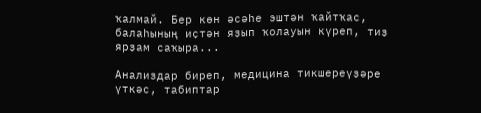ҡалмай. Бер көн әсәһе эштән ҡайтҡас, балаһының иҫтән яҙып ҡолауын күреп, тиҙ ярҙам саҡыра...

Анализдар биреп, медицина тикшереүҙәре үткәс, табиптар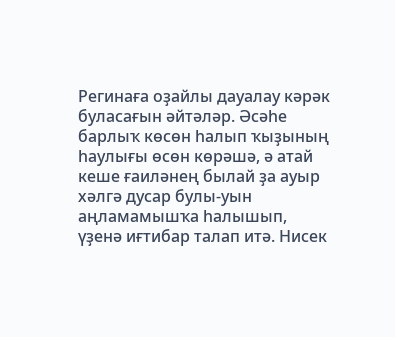Регинаға оҙайлы дауалау кәрәк буласағын әйтәләр. Әсәһе барлыҡ көсөн һалып ҡыҙының һаулығы өсөн көрәшә, ә атай кеше ғаиләнең былай ҙа ауыр хәлгә дусар булы-уын аңламамышҡа һалышып, үҙенә иғтибар талап итә. Нисек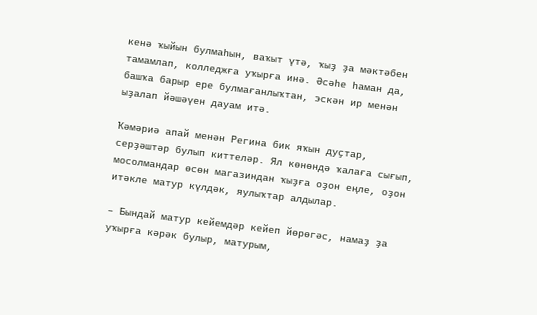кенә ҡыйын булмаһын, ваҡыт үтә, ҡыҙ ҙа мәктәбен тамамлап, колледжға уҡырға инә. Әсәһе һаман да, башҡа барыр ере булмағанлыҡтан, эскән ир менән ыҙалап йәшәүен дауам итә.

Ҡәмәриә апай менән Регина бик яҡын дуҫтар, серҙәштәр булып киттеләр. Ял көнөндә ҡалаға сығып, мосолмандар өсөн магазиндан ҡыҙға оҙон еңле, оҙон итәкле матур күлдәк, яулыҡтар алдылар.

– Бындай матур кейемдәр кейеп йөрөгәс, намаҙ ҙа уҡырға кәрәк булыр, матурым,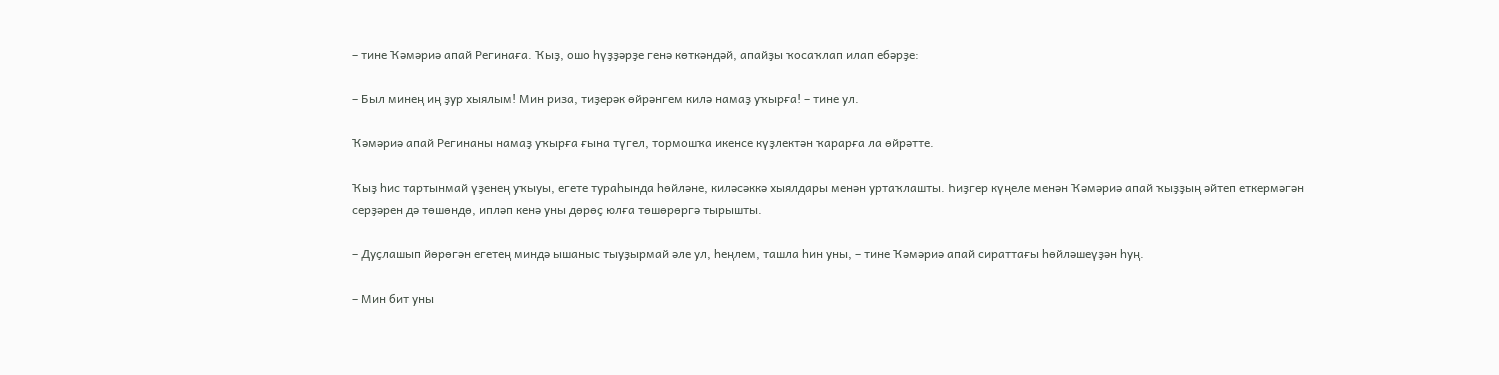– тине Ҡәмәриә апай Регинаға. Ҡыҙ, ошо һүҙҙәрҙе генә көткәндәй, апайҙы ҡосаҡлап илап ебәрҙе:

– Был минең иң ҙур хыялым! Мин риза, тиҙерәк өйрәнгем килә намаҙ уҡырға! – тине ул.

Ҡәмәриә апай Регинаны намаҙ уҡырға ғына түгел, тормошҡа икенсе күҙлектән ҡарарға ла өйрәтте.

Ҡыҙ һис тартынмай үҙенең уҡыуы, егете тураһында һөйләне, киләсәккә хыялдары менән уртаҡлашты. Һиҙгер күңеле менән Ҡәмәриә апай ҡыҙҙың әйтеп еткермәгән серҙәрен дә төшөндө, ипләп кенә уны дөрөҫ юлға төшөрөргә тырышты.

– Дуҫлашып йөрөгән егетең миндә ышаныс тыуҙырмай әле ул, һеңлем, ташла һин уны, – тине Ҡәмәриә апай сираттағы һөйләшеүҙән һуң.

– Мин бит уны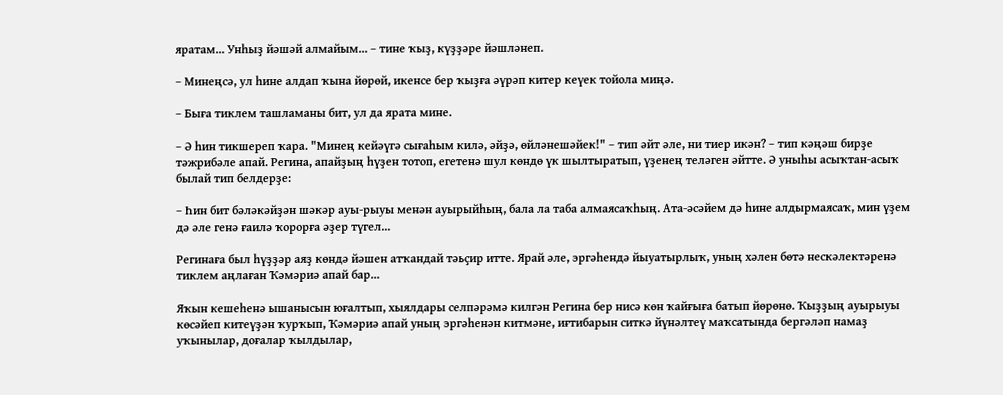яратам... Унһыҙ йәшәй алмайым... – тине ҡыҙ, күҙҙәре йәшләнеп.

– Минеңсә, ул һине алдап ҡына йөрөй, икенсе бер ҡыҙға әүрәп китер кеүек тойола миңә.

– Быға тиклем ташламаны бит, ул да ярата мине.

– Ә һин тикшереп ҡара. "Минең кейәүгә сығаһым килә, әйҙә, өйләнешәйек!" – тип әйт әле, ни тиер икән? – тип кәңәш бирҙе тәжрибәле апай. Регина, апайҙың һүҙен тотоп, егетенә шул көндө үк шылтыратып, үҙенең теләген әйтте. Ә уныһы асыҡтан-асыҡ былай тип белдерҙе:

– Һин бит бәләкәйҙән шәкәр ауы-рыуы менән ауырыйһың, бала ла таба алмаясаҡһың. Ата-әсәйем дә һине алдырмаясаҡ, мин үҙем дә әле генә ғаилә ҡорорға әҙер түгел...

Регинаға был һүҙҙәр аяҙ көндә йәшен атҡандай тәьҫир итте. Ярай әле, эргәһендә йыуатырлыҡ, уның хәлен бөтә нескәлектәренә тиклем аңлаған Ҡәмәриә апай бар...

Яҡын кешеһенә ышанысын юғалтып, хыялдары селпәрәмә килгән Регина бер нисә көн ҡайғыға батып йөрөнө. Ҡыҙҙың ауырыуы көсәйеп китеүҙән ҡурҡып, Ҡәмәриә апай уның эргәһенән китмәне, иғтибарын ситкә йүнәлтеү маҡсатында бергәләп намаҙ уҡынылар, доғалар ҡылдылар,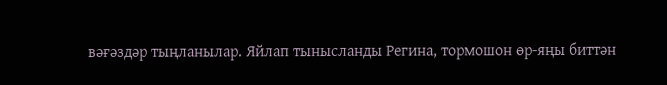вәғәздәр тыңланылар. Яйлап тынысланды Регина, тормошон өр-яңы биттән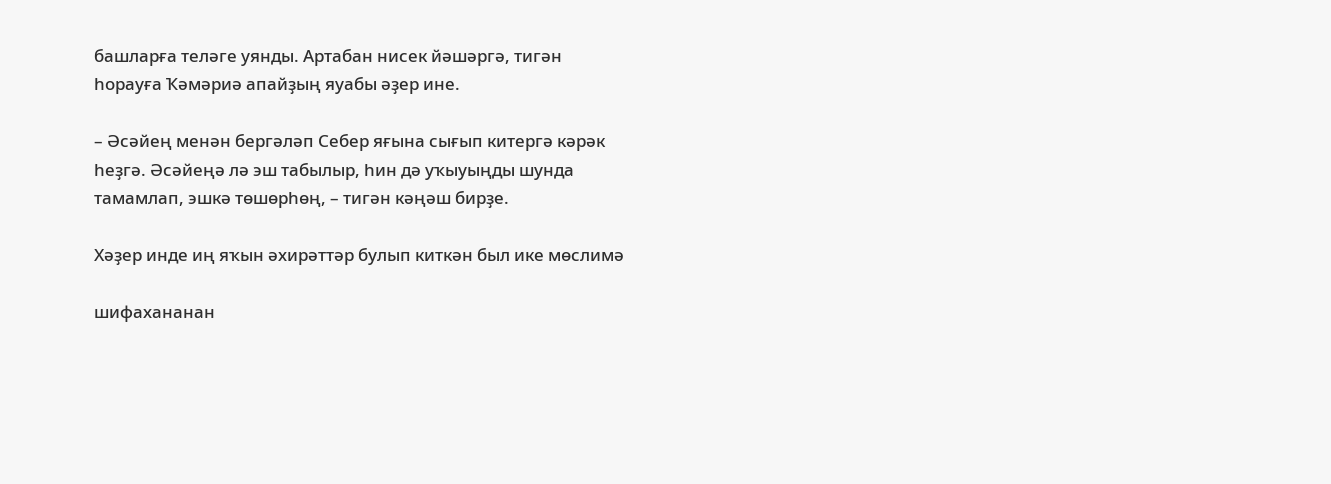башларға теләге уянды. Артабан нисек йәшәргә, тигән һорауға Ҡәмәриә апайҙың яуабы әҙер ине.

– Әсәйең менән бергәләп Себер яғына сығып китергә кәрәк һеҙгә. Әсәйеңә лә эш табылыр, һин дә уҡыуыңды шунда тамамлап, эшкә төшөрһөң, – тигән кәңәш бирҙе.

Хәҙер инде иң яҡын әхирәттәр булып киткән был ике мөслимә

шифахананан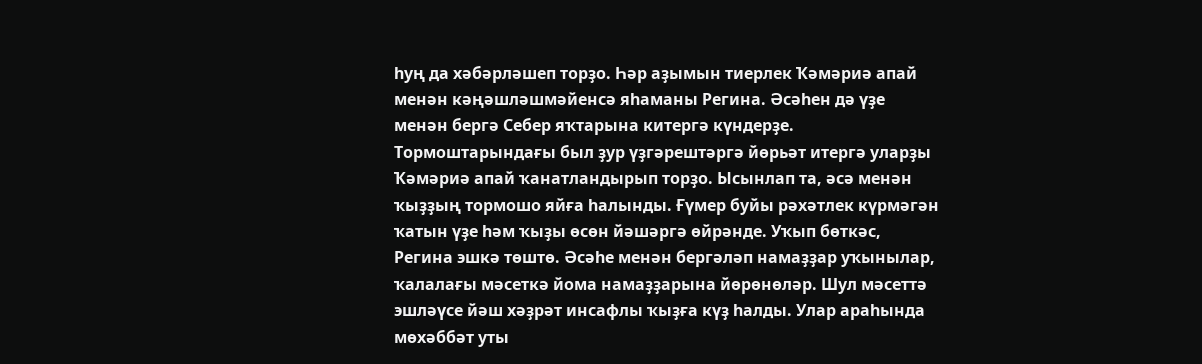һуң да хәбәрләшеп торҙо. Һәр аҙымын тиерлек Ҡәмәриә апай менән кәңәшләшмәйенсә яһаманы Регина. Әсәһен дә үҙе менән бергә Себер яҡтарына китергә күндерҙе. Тормоштарындағы был ҙур үҙгәрештәргә йөрьәт итергә уларҙы Ҡәмәриә апай ҡанатландырып торҙо. Ысынлап та, әсә менән ҡыҙҙың тормошо яйға һалынды. Ғүмер буйы рәхәтлек күрмәгән ҡатын үҙе һәм ҡыҙы өсөн йәшәргә өйрәнде. Уҡып бөткәс, Регина эшкә төштө. Әсәһе менән бергәләп намаҙҙар уҡынылар, ҡалалағы мәсеткә йома намаҙҙарына йөрөнөләр. Шул мәсеттә эшләүсе йәш хәҙрәт инсафлы ҡыҙға күҙ һалды. Улар араһында мөхәббәт уты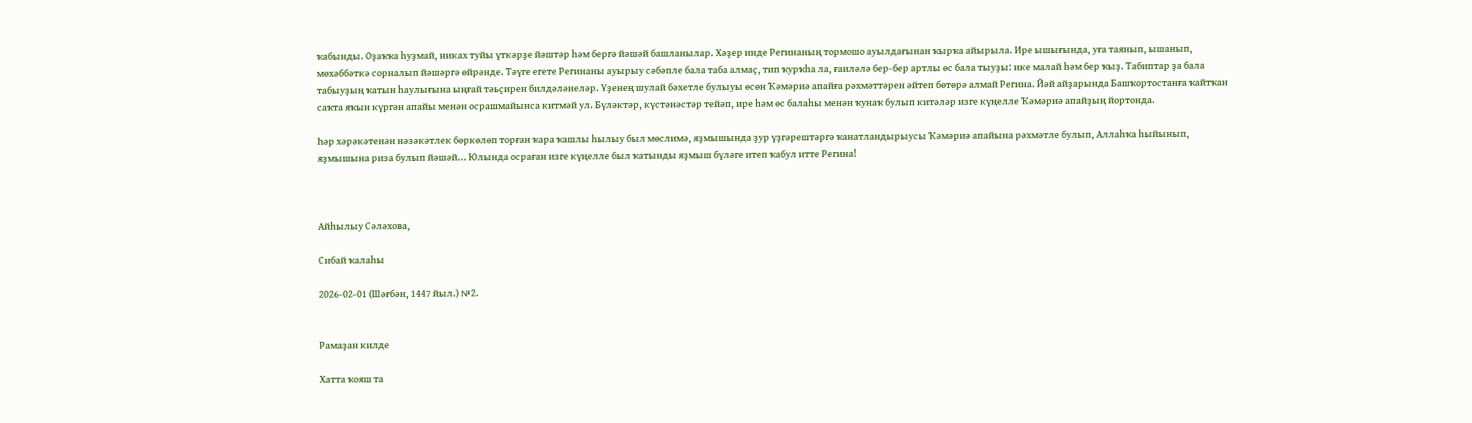ҡабынды. Оҙаҡҡа һуҙмай, никах туйы үткәрҙе йәштәр һәм бергә йәшәй башланылар. Хәҙер инде Регинаның тормошо ауылдағынан ҡырҡа айырыла. Ире ышығында, уға таянып, ышанып, мөхәббәткә сорналып йәшәргә өйрәнде. Тәүге егете Регинаны ауырыу сәбәпле бала таба алмаҫ, тип ҡурҡһа ла, ғаиләлә бер-бер артлы өс бала тыуҙы: ике малай һәм бер ҡыҙ. Табиптар ҙа бала табыуҙың ҡатын һаулығына ыңғай тәьҫирен билдәләнеләр. Үҙенең шулай бәхетле булыуы өсөн Ҡәмәриә апайға рәхмәттәрен әйтеп бөтөрә алмай Регина. Йәй айҙарында Башҡортостанға ҡайтҡан саҡта яҡын күргән апайы менән осрашмайынса китмәй ул. Бүләктәр, күстәнәстәр тейәп, ире һәм өс балаһы менән ҡунаҡ булып китәләр изге күңелле Ҡәмәриә апайҙың йортонда.

Һәр хәрәкәтенән нәзәкәтлек бөркөлөп торған ҡара ҡашлы һылыу был мөслимә, яҙмышында ҙур үҙгәрештәргә ҡанатландырыусы Ҡәмәриә апайына рәхмәтле булып, Аллаһҡа һыйынып, яҙмышына риза булып йәшәй... Юлында осраған изге күңелле был ҡатынды яҙмыш бүләге итеп ҡабул итте Регина!



Айһылыу Сәләхова,

Сибай ҡалаһы

2026-02-01 (Шәғбән, 1447 йыл.) №2.


Рамаҙан килде

Хатта ҡояш та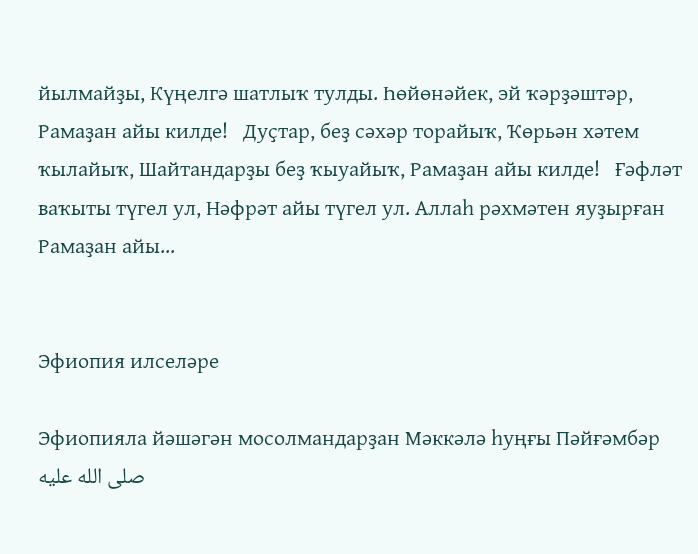йылмайҙы, Күңелгә шатлыҡ тулды. Һөйөнәйек, эй ҡәрҙәштәр, Рамаҙан айы килде!   Дуҫтар, беҙ сәхәр торайыҡ, Ҡөрьән хәтем ҡылайыҡ, Шайтандарҙы беҙ ҡыуайыҡ, Рамаҙан айы килде!   Ғәфләт ваҡыты түгел ул, Нәфрәт айы түгел ул. Аллаһ рәхмәтен яуҙырған Рамаҙан айы...


Эфиопия илселәре

Эфиопияла йәшәгән мосолмандарҙан Мәккәлә һуңғы Пәйғәмбәр صلى الله عليه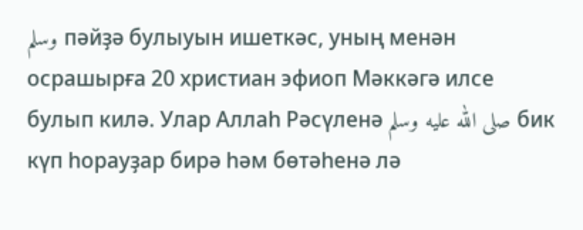وسلم пәйҙә булыуын ишеткәс, уның менән осрашырға 20 христиан эфиоп Мәккәгә илсе булып килә. Улар Аллаһ Рәсүленә صلى الله عليه وسلم бик күп һорауҙар бирә һәм бөтәһенә лә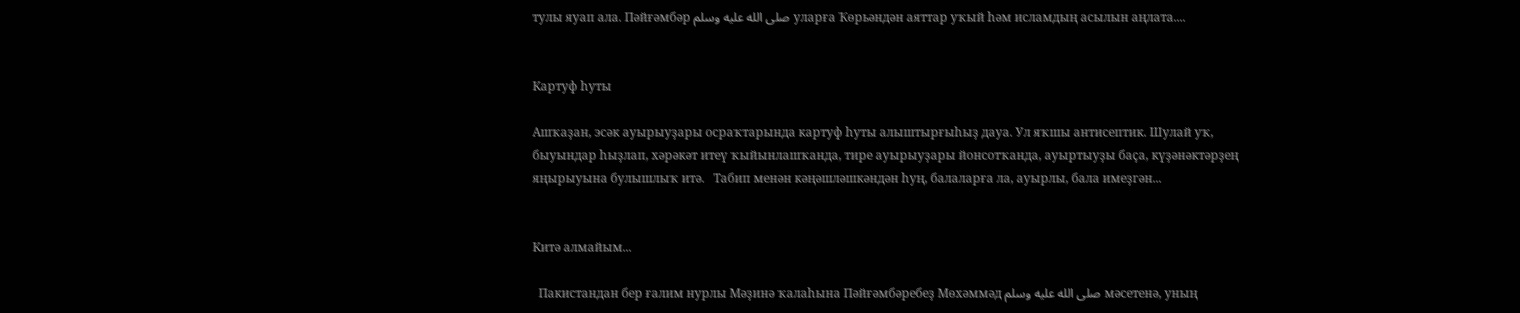тулы яуап ала. Пәйғәмбәр صلى الله عليه وسلم уларға Ҡөрьәндән аяттар уҡый һәм исламдың асылын аңлата....


Картуф һуты

Ашҡаҙан, эсәк ауырыуҙары осраҡтарында картуф һуты алыштырғыһыҙ дауа. Ул яҡшы антисептик. Шулай уҡ, быуындар һыҙлап, хәрәкәт итеү ҡыйынлашҡанда, тире ауырыуҙары йонсотҡанда, ауыртыуҙы баҫа, күҙәнәктәрҙең яңырыуына булышлыҡ итә.   Табип менән кәңәшләшкәндән һуң, балаларға ла, ауырлы, бала имеҙгән...


Китә алмайым...

  Пакистандан бер ғалим нурлы Мәҙинә ҡалаһына Пәйғәмбәребеҙ Мөхәммәд صلى الله عليه وسلم мәсетенә, уның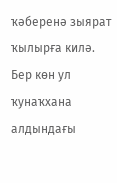ҡәберенә зыярат ҡылырға килә.   Бер көн ул ҡунаҡхана алдындағы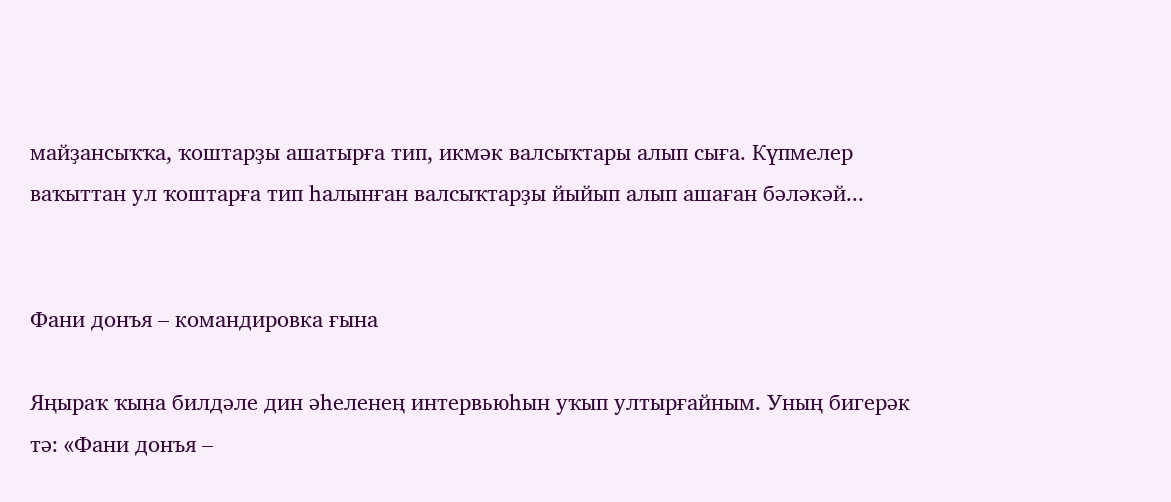майҙансыҡҡа, ҡоштарҙы ашатырға тип, икмәк валсыҡтары алып сыға. Күпмелер ваҡыттан ул ҡоштарға тип һалынған валсыҡтарҙы йыйып алып ашаған бәләкәй...


Фани донъя – командировка ғына

Яңыраҡ ҡына билдәле дин әһеленең интервьюһын уҡып ултырғайным. Уның бигерәк тә: «Фани донъя –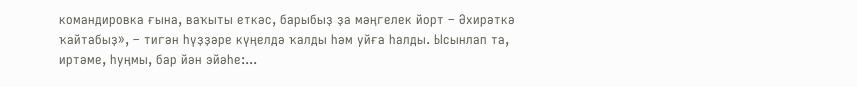командировка ғына, ваҡыты еткәс, барыбыҙ ҙа мәңгелек йорт – Әхирәткә ҡайтабыҙ», – тигән һүҙҙәре күңелдә ҡалды һәм уйға һалды. Ысынлап та, иртәме, һуңмы, бар йән эйәһе:...